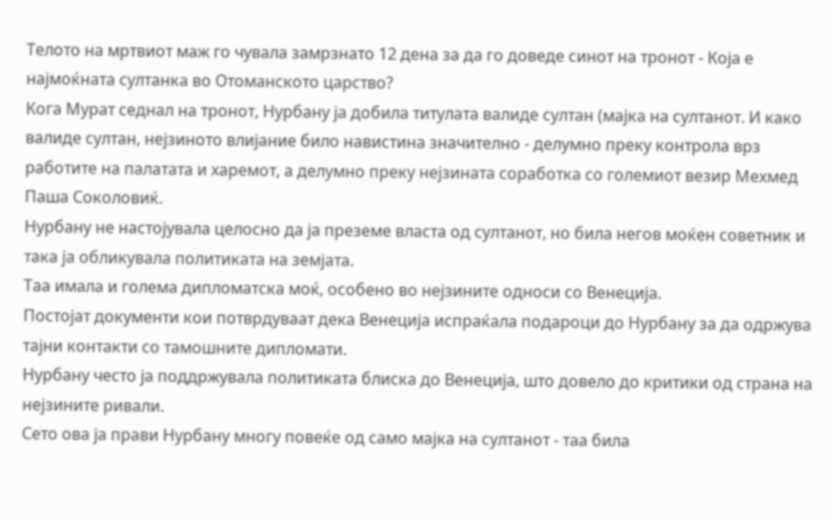Телото на мртвиот маж го чувала замрзнато 12 дена за да го доведе синот на тронот - Која е најмоќната султанка во Отоманското царство?
Кога Мурат седнал на тронот, Нурбану ја добила титулата валиде султан (мајка на султанот. И како валиде султан, нејзиното влијание било навистина значително - делумно преку контрола врз работите на палатата и харемот, а делумно преку нејзината соработка со големиот везир Мехмед Паша Соколовиќ.
Нурбану не настојувала целосно да ја преземе власта од султанот, но била негов моќен советник и така ја обликувала политиката на земјата.
Таа имала и голема дипломатска моќ, особено во нејзините односи со Венеција.
Постојат документи кои потврдуваат дека Венеција испраќала подароци до Нурбану за да одржува тајни контакти со тамошните дипломати.
Нурбану често ја поддржувала политиката блиска до Венеција, што довело до критики од страна на нејзините ривали.
Сето ова ја прави Нурбану многу повеќе од само мајка на султанот - таа била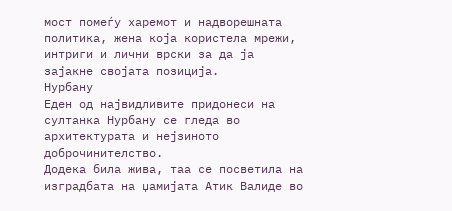мост помеѓу харемот и надворешната политика, жена која користела мрежи, интриги и лични врски за да ја зајакне својата позиција.
Нурбану
Еден од највидливите придонеси на султанка Нурбану се гледа во архитектурата и нејзиното доброчинителство.
Додека била жива, таа се посветила на изградбата на џамијата Атик Валиде во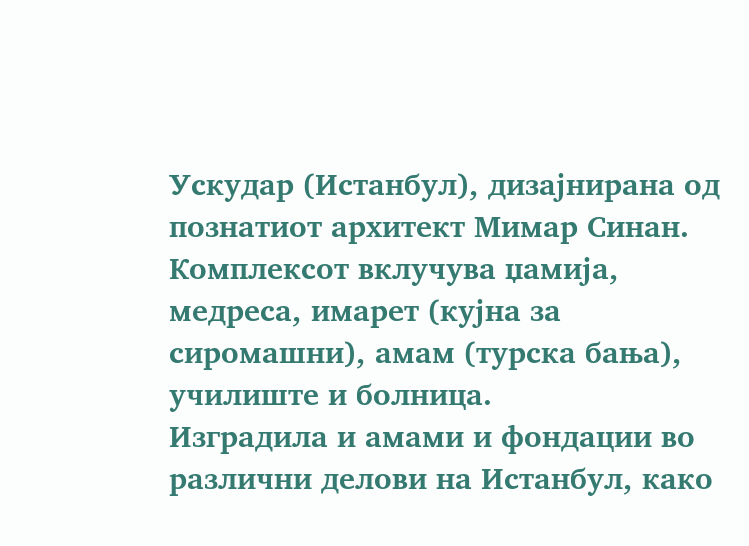Ускудар (Истанбул), дизајнирана од познатиот архитект Мимар Синан.
Комплексот вклучува џамија, медреса, имарет (кујна за сиромашни), амам (турска бања), училиште и болница.
Изградила и амами и фондации во различни делови на Истанбул, како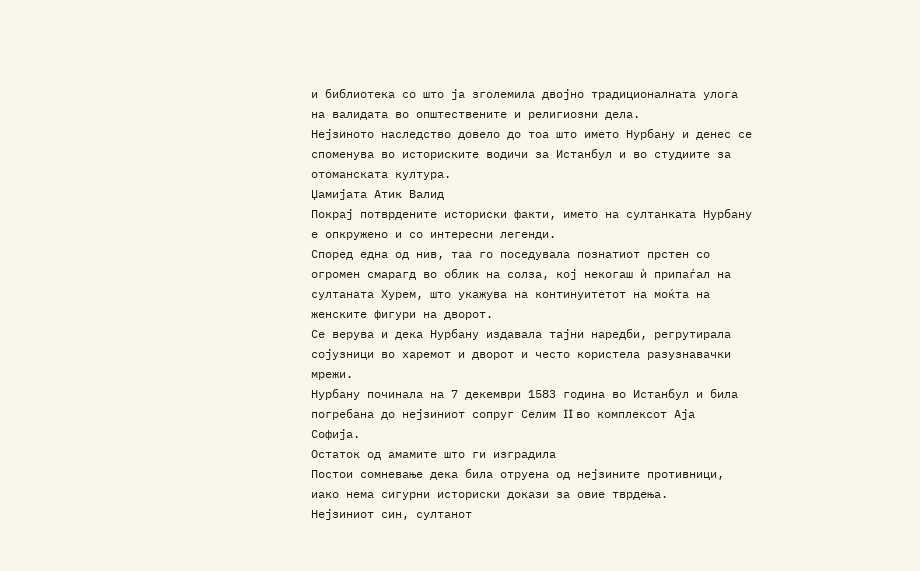и библиотека со што ја зголемила двојно традиционалната улога на валидата во општествените и религиозни дела.
Нејзиното наследство довело до тоа што името Нурбану и денес се споменува во историските водичи за Истанбул и во студиите за отоманската култура.
Џамијата Атик Валид
Покрај потврдените историски факти, името на султанката Нурбану е опкружено и со интересни легенди.
Според една од нив, таа го поседувала познатиот прстен со огромен смарагд во облик на солза, кој некогаш ѝ припаѓал на султаната Хурем, што укажува на континуитетот на моќта на женските фигури на дворот.
Се верува и дека Нурбану издавала тајни наредби, регрутирала сојузници во харемот и дворот и често користела разузнавачки мрежи.
Нурбану починала на 7 декември 1583 година во Истанбул и била погребана до нејзиниот сопруг Селим II во комплексот Аја Софија.
Остаток од амамите што ги изградила
Постои сомневање дека била отруена од нејзините противници, иако нема сигурни историски докази за овие тврдења.
Нејзиниот син, султанот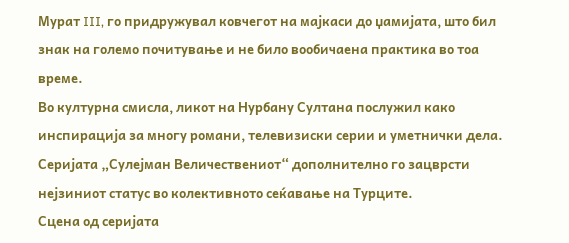Мурат III, го придружувал ковчегот на мајкаси до џамијата, што бил знак на големо почитување и не било вообичаена практика во тоа време.
Во културна смисла, ликот на Нурбану Султана послужил како инспирација за многу романи, телевизиски серии и уметнички дела. Серијата „Сулејман Величествениот“ дополнително го зацврсти нејзиниот статус во колективното сеќавање на Турците.
Сцена од серијата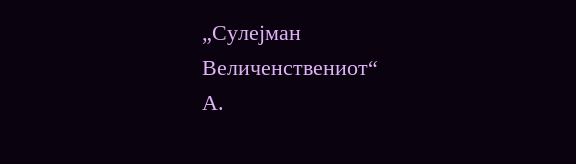„Сулејман Величенствениот“
А.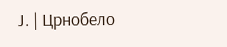Ј. | Црнобело